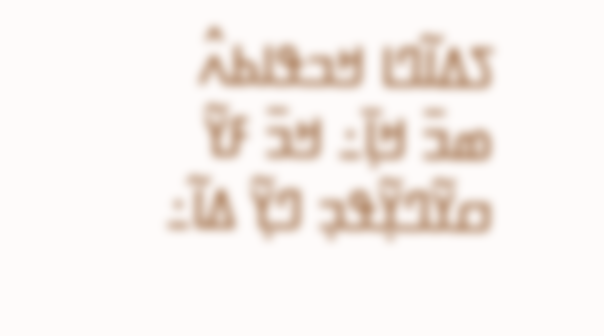ߖߡߊ߬ߣߊ ߞߏߟߊߕߍ߮ ߘߏ߫ ߞߊ߲߫߸ ߞߏ߫ ߓߌ߬ ߛߌ߬ߣߌ߲߬ߟߏ߲ ߣߌ߲߬ ߡߊ߬߸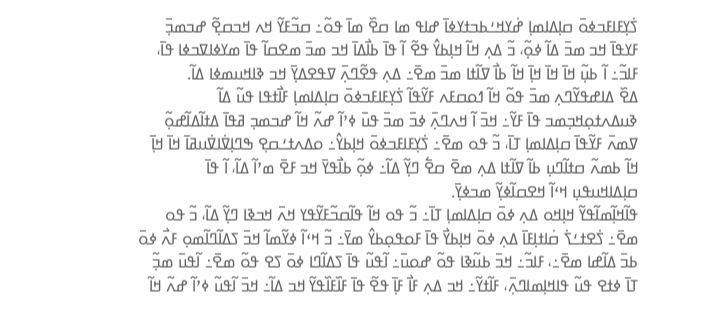ߖ߭ߌ߲ߓߊߓߏߦߋ߫ ߛߊ߲ߡߊߘߊ߲ ߝ߭ߌߞߑߕߏߙߌߦߊ߫ ߝߊߟ ߘߊ ߛߐ߰ ߘߊ߫ ߟߋ߬߸ ߛߏ߬ߓߌ߬ ߞߍ ߞߏߛߐ߲߬ ߝߏߘߏ߲߫ ߓߌߟߊ߫ ߞߏ ߘߏ߫ ߡߊ߬ ߦߋ߲߬، ߏ߬ ߡߍ߲ ߞߊ߬ ߞߊ߲ߕߌ߮ ߟߐ߬ ߊ߬ ߟߊ߫ ߕߊ߯ߡߊ߫ ߞߏ ߘߏ߫ ߘߐߛߊ߬ ߟߊ߫ ߘߌߦߊߜߏߦߊ ߟߊ߫، ߓߊߏ߬߸ ߊ߬ ߕߎ߲߬ ߞߊ߫ ߞߊ߫ ߞߊ߲߫ ߞߊ߬ ߕߊ߯ ߜߊ߬ߙߊ ߘߏ߫ ߘߐ߫߸ ߡߍ߲ ߟߐ߬ߣߍ߲߫ ߜߟߐߡߌ߲߫ ߞߏ ߢߊߞߎߘߦߊ ߡߊ߬.
ߡߐ߰ ߡߊߝߟߌ߬ߣߍ߲ ߘߏ߫ ߟߋ߬ ߞߊ߬ ߗߋߛߓߍ ߓߌ߬ߟߊ߬ ߖ߭ߌ߲ߓߊߓߏߦߋ߫ ߛߊ߲ߡߊߘߊ߲ ߓߊ߯ߙߟߊ ߟߎ߬ ߡߊ߬ ߢߎߡߍߙߋ߲ߞߏ߲ߘߏ ߟߊ߫ ߓߌ߬߸ ߞߏ߫ ߊ߬ ߞߍߣߍ߲߫ ߦߏ߫ ߘߏ߫ ߟߎ߫ ߦߴߊ߬ ߝߍ߬ ߞߊ߬ ߝߏߘߏ߲ ߥߟߊ߫ ߡߙߊ߬ߡߊ߬ߝߋ߲߬ ߜߘߍ߫ ߓߌ߬ߟߊ߫ ߛߊ߲ߡߊߘߊ߲ ߠߊ߫، ߏ߬ ߟߋ ߘߐ߫߸ ߖ߭ߌ߲ߓߊߓߏߦߋ߫ ߞߊ߲ߕߌ߮߸ ߋߡߍߙߑߛߐ߲ ߒߣߊ߲ߜ߭ߊߜ߭ߎߥߊ߫ ߞߊ߫ ߞߊ߲߫ ߞߊ߬ ߕߘߍ߬ ߛߙߊ߬ߣߎ߲ ߕߊ߬ ߜߊ߬ߙߊ ߡߍ߲ ߘߐ߫ ߛߐ߱ ߣߌ߲߬ ߡߊ߬߸ ߦߋ߲߬ ߕߊ߯ߟߌ߫ ߞߏ ߓߐ߫ ߘߴߊ߬ ߡߊ߬، ߊ߬ ߟߊ߫ ߛߊ߲ߡߊߞߎߟߎ߲ ߞߵߊ߬ ߞߐߛߊ߬ߦߌ߲߬ ߘߏߦߌ߲߫.
ߟߊ߬ߞߊ߲߬ߘߊ߬ߟߌ߬ ߞߊ߲ߞߋ ߡߍ߲ ߦߋ߫ ߛߊ߲ߡߊߘߊ߲ ߠߊ߫߸ ߏ߬ ߟߋ ߞߊ߬ ߟߊ߬ߛߏ߬ߓߌ߬ߟߌ ߞߍ߫ ߞߏߢߊ ߣߌ߲߬ ߡߊ߬، ߏ߬ ߟߋ ߘߐ߫߸ ߖ߭ߐߙߑߖ߭ ߛ߭ߊߙߊ߲ߓߊ߫ ߡߍ߲ ߦߋ߫ ߞߊ߲ߕߌ߯ ߟߊ߫ ߓߋߟߋ߲ߕߌ߮ ߘߌ߫߸ ߏ߬ ߞߵߊ߬ ߦߌ߬ߘߊ߬ ߞߏ߫ ߖߡߊ߬ߣߊ߬ߘߋ߲ ߓߍ߯ ߦߋ߫ ߕߏ߫ ߡߊ߬ߝߊ ߘߐ߫߸، ߓߊߏ߬߸ ߞߏ߫ ߕߎ߬ߢߊ ߟߋ߬ ߝߋߎ߫߸ ߊ߬ߟߎ߬ ߟߊ߫ ߖߡߊ߬ߣߊ ߦߋ߫ ߖߐ ߟߋ߬ ߘߐ߫߸ ߊ߬ߟߎ߫ ߘߏ߲߬ ߠߊ߫ ߦߙߐ ߟߎ߬ ߟߊߞߊ߲ߘߊߣߍ߲߫، ߓߊ߬ߙߌ߬߸ ߞߏ ߡߍ߲ ߓߊ߯ ߓߊ߲߫ ߟߐ߬ ߟߊ߫ ߓߊ߰ߓߊ߰ߟߌ߬ ߞߏ ߡߊ߬߸ ߞߏ߫ ߊ߬ߟߎ߬ ߦߴߊ߬ ߝߍ߬ ߞߊ߬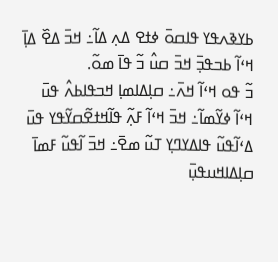ߕߌߢߍߟߌ ߟߊߛߋ߫ ߦߙߐ ߡߍ߲ ߡߊ߬߸ ߞߏ߫ ߡߐ߰ ߡߊ߲߫ ߞߵߊ߬ ߕߏߟߏ߲߫ ߞߏ߫ ߛߎ߮ ߏ߬ ߟߊ߫ ߘߋ߬.
ߏ߬ ߟߋ ߞߵߊ߬ ߞߍ߫߸ ߛߊ߲ߡߊߘߊ߲ ߞߏߟߊߕߍ߮ ߟߎ߫ ߞߵߊ߬ ߦߌ߬ߘߊ߬߸ ߞߏ߫ ߞߵߊ߬ ߓߍ߲߬ ߟߊ߬ߞߙߐ߬ߛߌ߬ߟߌ ߟߎ߫ ߡߵߊ߬ߟߎ߬ ߟߊߡߌߣߌ߲ ߠߎ߬ ߘߐ߫߸ ߞߏ߫ ߊ߬ߟߎ߬ ߓߘߊ߫ ߛߊ߲ߡߊߞߎߟߎ߲߫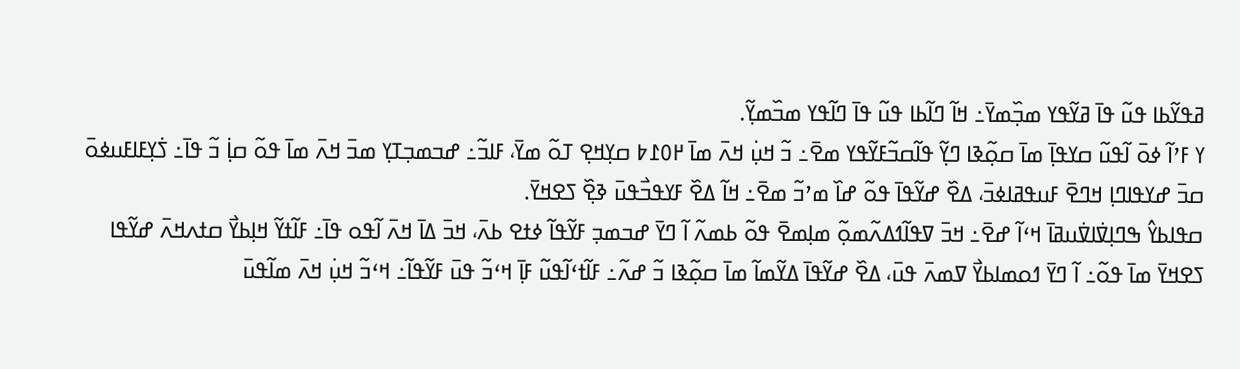ߥߟߌ߬ߕߊ ߟߎ߬ ߟߊ߫ ߥߌ߬ߟߌ ߘߏ߲߰ߘߌ߫߸ ߞߊ߬ ߣߊ߬ߕߊ ߟߎ߬ ߟߊ߫ ߣߊ߬ߟߌ ߘߏ߰ߘߌ߲߬.
ߌ ߓߴߊ߬ ߦߋ߫ ߊ߬ߟߎ߬ ߛߌߟߊ߲߫ ߘߊ߫ ߛߋ߲߬ߢߊ ߣߌ߲߬ ߟߊ߬ߛߏ߬ߓߌ߬ߟߌ ߘߐ߫߸ ߏ߬ ߞߎ߲߭ ߞߍ߫ ߘߊ߫ ߂߀߁߈ ߛߌ߲ߞߐ߲ ߠߋ߬ ߘߌ߫، ߓߊߏ߬߸ ߝߏߘߏ߲ߠߌ߲ ߘߏ߫ ߞߍ߫ ߘߊ߫ ߟߋ߬ ߛߊ߲߭ ߏ߬ ߟߊ߫߸ ߖ߭ߌ߲ߓߊߓߎߦߋ߫ ߛߏ߫ ߝߌߟߊߣߊ߲ ߞߣߐ߫ ߓߎߟߥߊߦߏ߫، ߡߐ߰ ߝߌ߬ߟߊ߫ ߟߋ߬ ߝߊ߰ ߘߴߏ߬ ߘߐ߫߸ ߞߊ߬ ߡߐ߰ ߓߌߟߏ߯ߟߎ߫ ߢߐ߲߰ ߖߐߞߌ߫.
ߛߟߊߕߌ߮ ߒߣߊ߲ߜ߭ߊߜ߭ߎߥߊ߫ ߞߵߊ߬ ߝߐ߫߸ ߞߏ߫ ߜߟߊ߬ߗߡߍ߬ߘߋ߲߬ ߘߊ߲ߘߐ߫ ߟߋ߬ ߕߘߍ߬ ߊ߬ ߣߌ߫ ߝߏߘߏ߲ ߓߌ߬ߟߊ߬ ߦߙߐ ߕߍ߫، ߞߏ߫ ߡߊ߫ ߞߍ߫ ߊ߬ߟߋ ߟߊ߫߸ ߓߊ߬ߙߌ߬ ߞߊ߲ߕߌ߯ ߛߙߍߞߍ߫ ߝߌ߬ߟߊ ߖߐߞߌ߫ ߘߊ߫ ߟߋ߬߸ ߊ߬ ߣߌ߫ ߗߋߘߊߕߌ߯ ߜߘߍ߫ ߟߎ߫، ߡߐ߰ ߝߌ߬ߟߊ߫ ߡߌ߬ߘߊ߬ ߘߊ߫ ߛߋ߲߬ߢߊ ߏ߬ ߝߍ߬߸ ߓߊ߬ߙߵߊ߬ߟߎ߬ ߓߊ߲߫ ߞߵߏ߬ ߟߎ߫ ߓߌ߬ߟߊ߬߸ ߞߵߏ߬ ߞߎ߲߭ ߞߍ߫ ߘߊ߬ߟߎ߫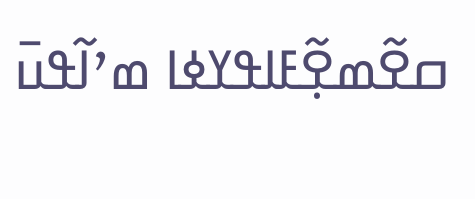ߛߐ߬ߘߐ߲߬ߓߊߟߌߦߊ ߘߴߊ߬ߟߎ߫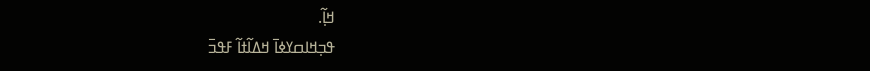ߞߊ߲߬.
ߟߏ߲ߞߊߛߌߦߊ߫ ߞߡߊ߬ߙߊ߬ ߓߟߏ߫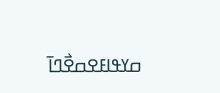ߛߌߟߊߓߐߛߐ߯ߣߊ߫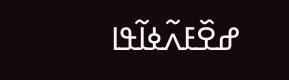ߝߐ߰ߓߍ߬ߦߊ߬ߟߊ